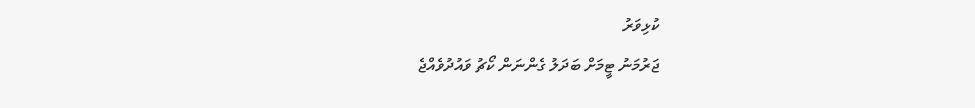ކުޅިވަރު
ޖަރުމަނު ޓީމަށް ބަދަލު ގެންނަން ކޯޗު ވައުދުވެއްޖެ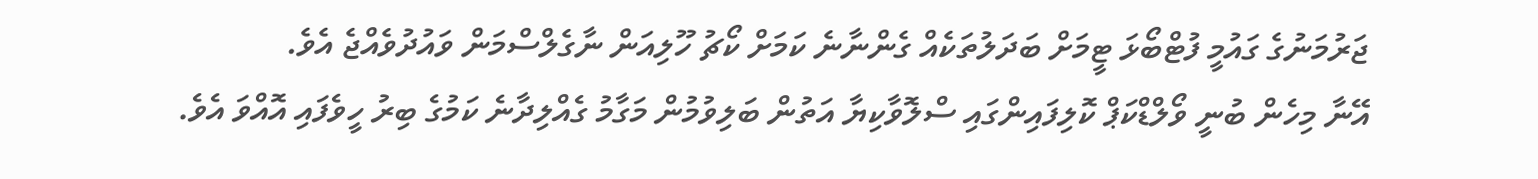ޖަރުމަނުގެ ގައުމީ ފުޓްބޯޅަ ޓީމަށް ބަދަލުތަކެއް ގެންނާނެ ކަމަށް ކޯޗު ހޫލިއަން ނާގެލްސްމަން ވައުދުވެއްޖެ އެވެ.
އޭނާ މިހެން ބުނީ ވޯލްޑްކަޕް ކޮލިފައިންގައި ސްލޮވާކިޔާ އަތުން ބަލިވުމުން މަގާމު ގެއްލިދާނެ ކަމުގެ ބިރު ހީވެފައި އޮއްވަ އެވެ.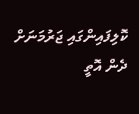ކޮލިފައިންގައި ޖަރުމަނަށް ދެން އޮތީ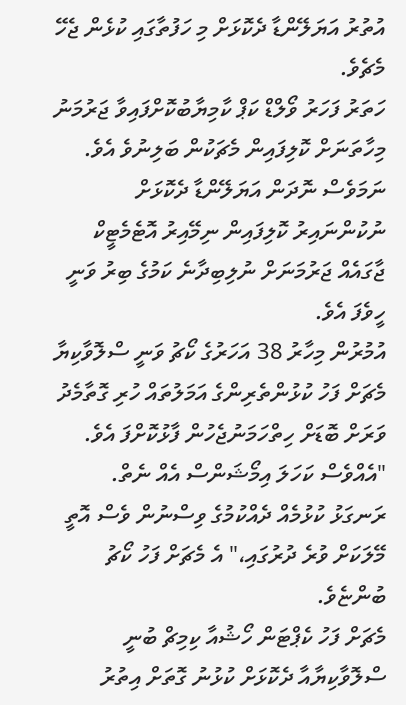އުތުރު އަޔަލޭންޑާ ދެކޮޅަށް މި ހަފުތާގައި ކުޅެން ޖެހޭ މެޗެވެ.
ހަތަރު ފަހަރު ވޯލްޑް ކަޕް ކާމިޔާބުކޮށްފައިވާ ޖަރުމަނު މިހާތަނަށް ކޮލިފައިން މެޗަކުން ބަލިނުވެ އެވެ. ނަމަވެސް ނޮދަން އަޔަލޭންޑާ ދެކޮޅަށް ނުކުންނައިރު ކޮލިފައިން ނިމޭއިރު އޮޓެމެޓީކް ޖާގައެއް ޖަރުމަނަށް ނުލިބިދާނެ ކަމުގެ ބިރު ވަނީ ހީވެފަ އެވެ.
އުމުރުން މިހާރު 38 އަހަރުގެ ކޯޗު ވަނީ ސްލޮވާކިޔާ މެޗަށް ފަހު ކުޅުންތެރިންގެ އަމަލުތައް ހުރި ގޮތާމެދު ވަރަށް ބޮޑަށް ހިތްހަމަނުޖެހުން ފާޅުކޮށްފަ އެވެ.
"އެއްވެސް ކަހަލަ އިމޯޝަންސް އެއް ނެތް. ރަނގަޅު ކުޅުމެއް ދެއްކުމުގެ ވިސްނުން ވެސް އޮތީ މޭލަކަށް ވުރެ ދުރުގައި،" އެ މެޗަށް ފަހު ކޯޗު ބުންޏެވެ.
މެޗަށް ފަހު ކެޕްޓަން ހޯޝުއާ ކިމިޗް ބުނީ ސްލޮވާކިޔާއާ ދެކޮޅަށް ކުޅުނު ގޮތަށް އިތުރު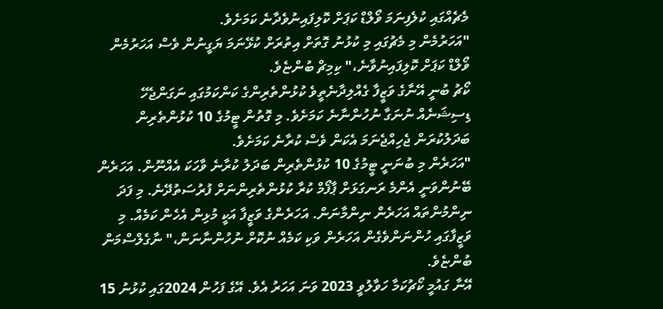މެޗެއްގައި ކުލެފިނަމަ ވޯލްޑް ކަޕަށް ކޮލިފައިނުވެދާނެ ކަމަށެވެ.
"އަހަރުމެން މި މެޗުގައި މި ކުޅުނު ގޮތަށް އިތުރަށް ކުޅޭނަމަ ޔަގީނުން ވެސް އަހަރުމެން ވޯލްޑް ކަޕަށް ކޮލިފައިނުވާނެ،" ކިމިޗް ބުންޏެވެ.
ކޯޗު ބުނީ އޭނާގެ ވަޒީފާ ގެއްލިދާނެތީވެ ކުޅުންތެރިންގެ ކަންކަމުގައި ނަގަންޖެހޭ ޑިސިޝަނެއް ނުނަގާ ނުހުންނާނެ ކަމަށެވެ. މި ގޮތުން ޓީމުގެ 10 ކުޅުންތެރިން ބަދަލުކުރަން ޖެހިއްޖެނަމަ އެކަން ވެސް ކުރާނެ ކަމަށެވެ.
"އަހަރެން މި ބުނަނީ ޓީމުގެ 10 ކުޅުންތެރިން ބަދަލު ކުރާނެ ވާހަކަ އެއްނޫން. އަހަރެން ބޭނުންވަނީ އެންމެ ރަނގަޅަށް ޕާފޯމް ކުރާ ކުޅުންތެރިންނަށް ފުރުސަތުދޭނެ. މި ފަދަ ނިންމުންތައް އަހަރެން ނިންމާނަން. އަހަރެންގެ ވަޒީފާ އަކީ މުޅިން އެހެން ކަމެއް. މި ވަޒީފާގައި ހުންނަންވެގެން އަހަރެން ވަކި ކަމެއް ނުކޮށް ނުހުންނާނަން،" ނާގެލްސްމަން ބުންޏެވެ.
އޭނާ ގައުމީ ކޯޗުކަމާ ހަވާލުވީ 2023 ވަނަ އަހަރު އެވެ. އޭގެ ފަހުން 2024ގައި ކުޅުނު 15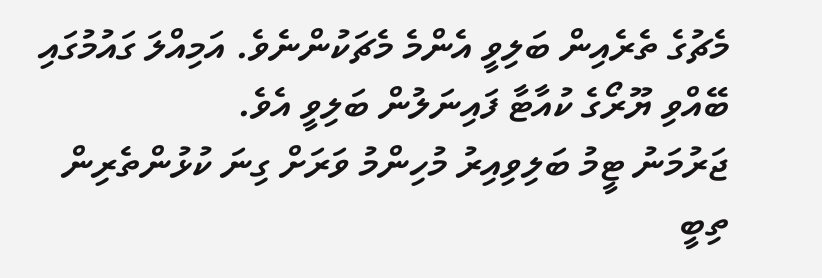މެޗުގެ ތެރެއިން ބަލިވީ އެންމެ މެޗަކުންނެވެ. އަމިއްލަ ގައުމުގައި ބޭއްވި ޔޫރޯގެ ކުއާޓާ ފައިނަލުން ބަލިވީ އެވެ.
ޖަރުމަނު ޓީމު ބަލިވިއިރު މުހިންމު ވަރަށް ގިނަ ކުޅުންތެރިން ތިބީ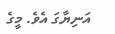އަނިޔާގަ އެވެ. މީގެ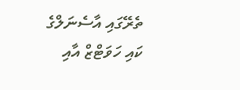ތެރޭގައި އާސެނަލްގެ ކައި ހަވަޓްޒް އާއި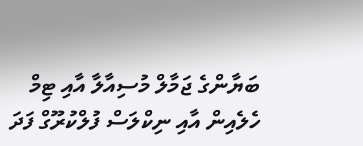ބަޔާންގެ ޖަމާލް މުސިއާލާ އާއި ޓިމް ހެލެއިން އާއި ނިކްލަސް ފުލްކުރޫގް ފަދަ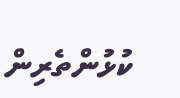ކުޅުންތެރިން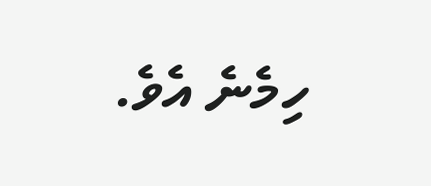ހިމެނެ އެވެ.